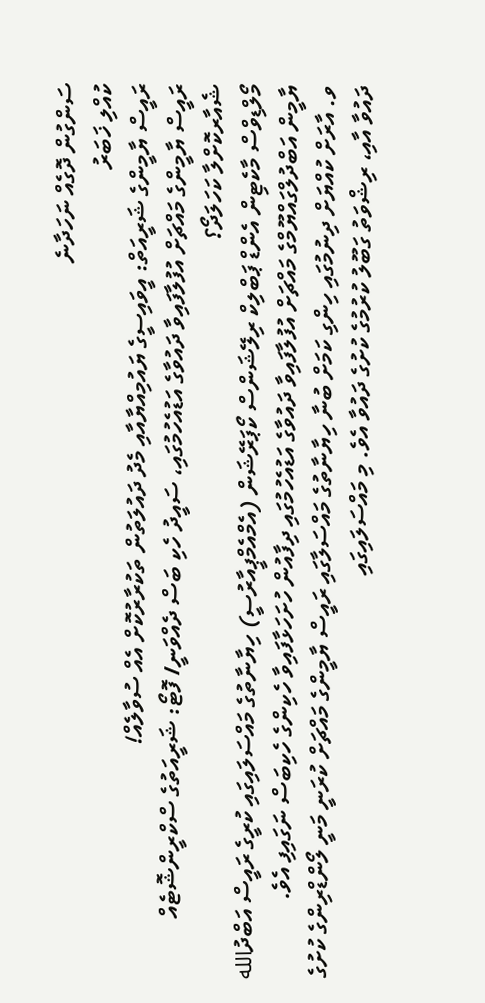ސަންގުން ދޮގެއް ނަހަދާނެ
ކުއްލި ޚަބަރު
ރައީސް ޔާމީންގެ ޝަރީއަތް: އީވައިސީގެ ޔައުމިއްޔާއާއި މެދު ދައުލަތުން ތަކުރާރުކޮށް އެއް ސުވާލެއް!
ރައީސް ޔާމީންގެ މައްޗަށް އުފުލާފައިވާ ދައުވާގެ އަޑުއެހުމުގައި، ސައީދު ހެކި ބަސް ދެއްވަނީ/ ފޮޓޯ: ޝަރީއަތުގެ ސްކްރީންޝޮޓެއް
ޝެއާރކޮށްލާ ކަހަލަދޯ؟
މޯލްޑިވްސް މާކެޓިން އެންޑް ޕަބްލިކް ރިލޭޝަންސް ކޯޕަރޭޝަން (އެމްއެމްޕީއާރުސީ) ހިޔާނާތުގެ މައްސަލައިގައި ކުރީގެ ރައީސް އަބްދުالله ޔާމީން އަބްދުލްގައްޔޫމްގެ މައްޗަށް އުފުލާފައިވާ ދައުވާގެ އަޑުއެހުމުގައި ދިފާއުން ހުށަހަޅާފައިވާ ހެކިންގެ ހެކިބަސް ނަގައިފި އެވެ.
ވ. އާރަށް ކުއްޔަށް ދިނުމުގައި ހިންގި ކަމަށް ބުނާ ހިޔާނާތުގެ މައްސަލާގައި ރައީސް ޔާމީންގެ މައްޗަށް ކުރަނީ މަނީ ލޯންޑްރިންގެ ކުށުގެ ދައުވާ އާއި، ރިޝްވަތު ގަބޫލު ކުރުމުގެ ކުށުގެ ދައުވާ އެވެ. މި މައްސަލައިގައި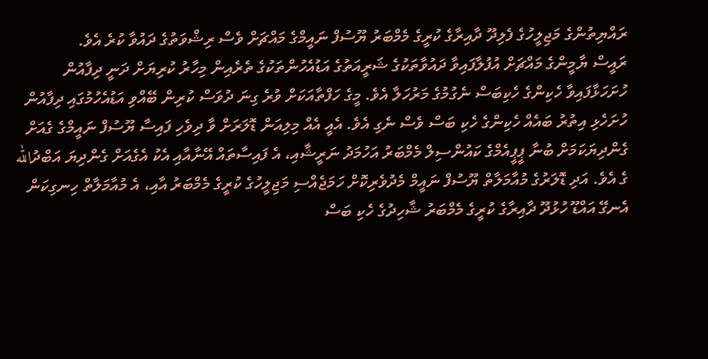ރައްޔިތުންގެ މަޖިލީހުގެ ފެލިދޫ ދާއިރާގެ ކުރީގެ މެމްބަރު ޔޫސުފް ނައީމްގެ މައްޗަށް ވެސް ރިޝްވަތުގެ ދައުވާ ކުރެ އެވެ.
ރައީސް ޔާމީންގެ މައްޗަށް އުފުލާފައިވާ ދައުވާތަކުގެ ޝަރީއަތުގެ އަޑުއެހުންތަކުގެ ތެރެއިން މިހާރު ކުރިޔަށް ދަނީ ދިފާއުން ހުށަހަޅާފައިވާ ހެކިންގެ ހެކިބަސް ނެގުމުގެ މަރުހަލާ އެވެ. މީގެ ހަފްތާއަކަށް ވުރެ ގިނަ ދުވަސް ކުރިން ބޭއްވި އަޑުއެހުމުގައި ދިފާއުން ހުށަހެޅި އިތުރު ބައެއް ހެކިންގެ ހެކި ބަސް ވެސް ނެގި އެވެ. އެއީ އެއް މިލިއަން ޑޮލަރަށް ވާ ދިވެހި ފައިސާ ޔޫސުފް ނައީމްގެ ގެއަށް ގެންދިޔަކަމަށް ބުނާ ޕީޕީއެމްގެ ކައުންސިލް މެމްބަރު އަހުމަދު ނަރީޝާއި، އެ ފައިސާތައް އޭނާއާއި އެކު އެގެއަށް ގެންދިޔަ އަބްދުالله ގެ އެވެ. އަދި ޑޮލަރުގެ މުއާމަލާތް ޔޫސުފް ނައީމް މެދުވެރިކޮށް ހަމަޖެއްސި މަޖިލީހުގެ ކުރީގެ މެމްބަރު އާއި، އެ މުއާމަލާތް ހިނގިކަން އެނގޭ އައްޑޫ ހުޅުދޫ ދާއިރާގެ ކުރީގެ މެމްބަރު ޝާހިދުގެ ހެކި ބަސް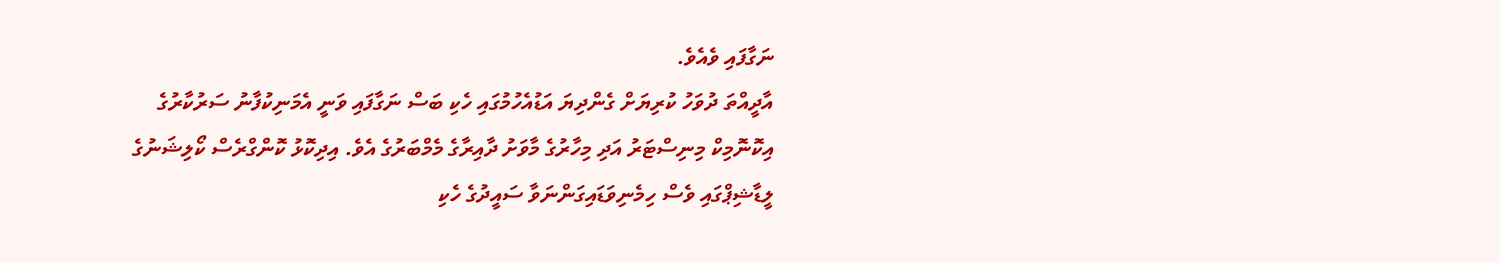ނަގާފައި ވެއެވެ.
އާދީއްތަ ދުވަހު ކުރިޔަށް ގެންދިޔަ އަޑުއެހުމުގައި ހެކި ބަސް ނަގާފައި ވަނީ އެމަނިކުފާނު ސަރުކާރުގެ އިކޮނޮމިކް މިނިސްޓަރު އަދި މިހާރުގެ މާވަށު ދާއިރާގެ މެމްބަރުގެ އެވެ. އިދިކޮޅު ކޮންގްރެސް ކޯލިޝަނުގެ ލީޑާޝިޕްގައި ވެސް ހިމެނިވަޑައިގަންނަވާ ސައީދުގެ ހެކި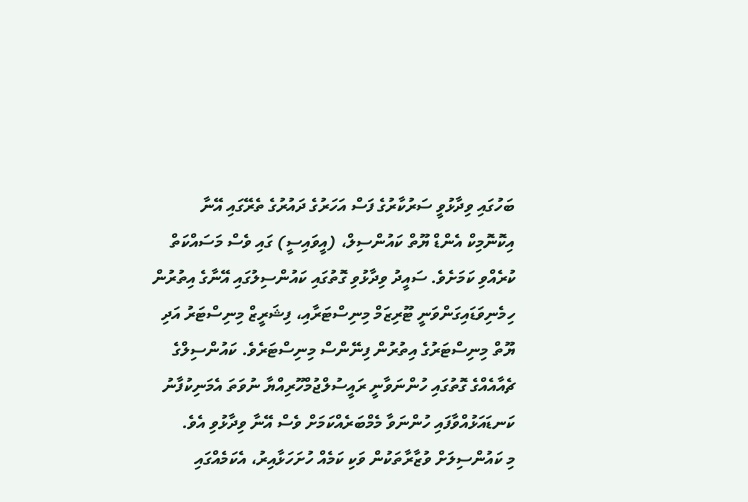ބަހުގައި ވިދާޅުވީ ސަރުކާރުގެ ފަސް އަހަރުގެ ދައުރުގެ ތެރޭގައި އޭނާ އިކޮނޮމިކް އެންޑް ޔޫތް ކައުންސިލް، (އީވައިސީ) ގައި ވެސް މަސައްކަތް ކުރެއްވި ކަމަށެވެ. ސައީދު ވިދާޅުވި ގޮތުގައި ކައުންސިލުގައި އޭނާގެ އިތުރުން ހިމެނިވަޑައިގަންވަނީ ޓޫރިޒަމް މިނިސްޓަރާއި، ފިޝަރީޒް މިނިސްޓަރު އަދި ޔޫތް މިނިސްޓަރުގެ އިތުރުން ފިނޭންސް މިނިސްޓަރެވެ. ކައުންސިލްގެ ޗެއާއެއްގެ ގޮތުގައި ހުންނަވާނީ ރައީސުލްޖުމްހޫރިއްޔާ ނުވަތަ އެމަނިކުފާނު ކަނޑައަޅުއްވާފައި ހުންނަވާ މެމްބަރެއްކަމަށް ވެސް އޭނާ ވިދާޅުވި އެވެ.
މި ކައުންސިލަށް ވުޒާރާތަކުން ވަކި ކަމެއް ހުށަހަޅާއިރު، އެކަމެއްގައި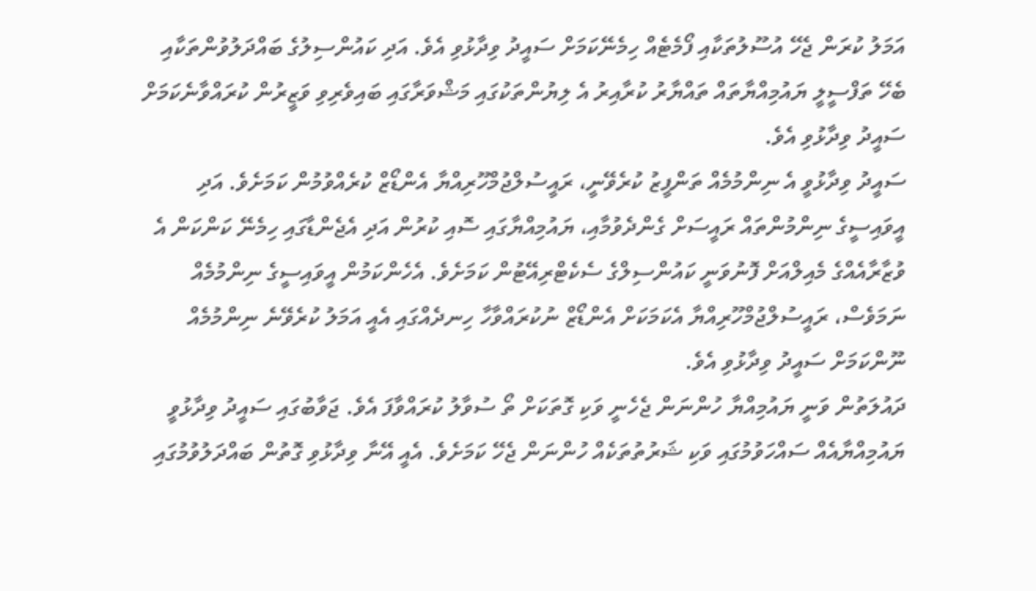އަމަލު ކުރަން ޖެހޭ އުސޫލުތަކާއި ފޯމެޓެއް ހިމެނޭކަމަށް ސައީދު ވިދާޅުވި އެވެ. އަދި ކައުންސިލުގެ ބައްދަލުވުންތަކާއި ބެހޭ ތަފްސީލީ ޔައުމިއްޔާތައް ތައްޔާރު ކުރާއިރު އެ ލިޔުންތަކުގައި މަޝްވަރާގައި ބައިވެރިވި ވަޒީރުން ކުރައްވާނެކަމަށް ސައީދު ވިދާޅުވި އެވެ.
ސައީދު ވިދާޅުވީ އެ ނިންމުމެއް ތަންފީޒު ކުރެވޭނީ، ރައީސުލްޖުމްހޫރިއްޔާ އެންޑޯޒް ކުރެއްވުމުން ކަމަށެވެ. އަދި އީވައިސީގެ ނިންމުންތައް ރައީސަށް ގެންދެވުމާއި، ޔައުމިއްޔާގައި ސޮއި ކުރުން އަދި އެޖެންޑާގައި ހިމެނޭ ކަންކަން އެ ވުޒާރާއެއްގެ މެއިލްއަށް ފޮނުވަނީ ކައުންސިލްގެ ސެކެޓްރިއޭޓުން ކަމަށެވެ. އެހެންކަމުން އީވައިސީގެ ނިންމުމެއް ނަމަވެސް، ރައީސުލްޖުމްހޫރިއްޔާ އެކަމަކަށް އެންޑޯޒް ނުކުރައްވާހާ ހިނދެއްގައި އެއީ އަމަލު ކުރެވޭނެ ނިންމުމެއް ނޫންކަމަށް ސައީދު ވިދާޅުވި އެވެ.
ދައުލަތުން ވަނީ ޔައުމިއްޔާ ހުންނަން ޖެހެނީ ވަކި ގޮތަކަށް ތޯ ސުވާލު ކުރައްވާފަ އެވެ. ޖަވާބުގައި ސައީދު ވިދާޅުވީ ޔައުމިއްޔާއެއް ސައްހަވުމުގައި ވަކި ޝަރުތުތަކެއް ހުންނަން ޖެހޭ ކަމަށެވެ. އެއީ އޭނާ ވިދާޅުވި ގޮތުން ބައްދަލުވުމުގައި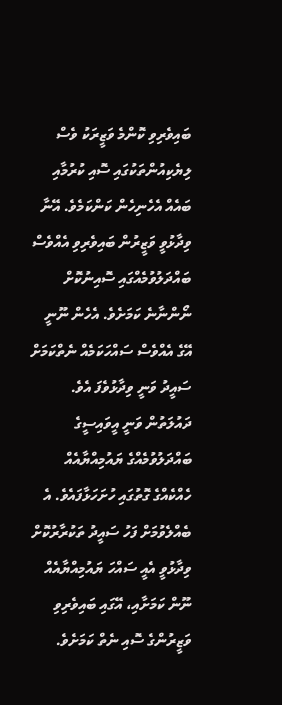ބައިވެރިވި ކޮންމެ ވަޒީރަކު ވެސް ލިޔެކިއުންތަކުގައި ސޮއި ކުރުމާއި ބައެއް އެހެނިހެން ކަންކަމެވެ. އޭނާ ވިދާޅުވީ ވަޒީރުން ބައިވެރިވި އެއްވެސް ބައްދަލުވުމެއްގައި ސޮއިނުކޮށް ނޯންނާނެ ކަމަށެވެ. އެހެން ނޫނީ އޭގެ އެއްވެސް ސައްހަކަމެއް ނެތްކަމަށް ސައީދު ވަނީ ވިދާޅުވެފަ އެވެ.
ދައުލަތުން ވަނީ އީވައިސީގެ ބައްދަލުވުމެއްގެ ޔައުމިއްޔާއެއް ހެއްކެއްގެ ގޮތުގައި ހުށަހަޅާފައެވެ. އެ ބެއްލެވުމަށް ފަހު ސައީދު ތަކުރާރުކޮށް ވިދާޅުވީ އެއީ ސައްހަ ޔައުމިއްޔާއެއް ނޫން ކަމަށާއި، އޭގައި ބައިވެރިވި ވަޒީރުންގެ ސޮއި ނެތް ކަމަށެވެ.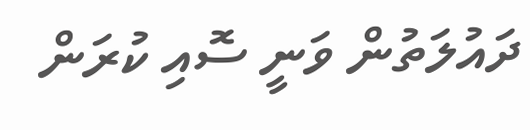ދައުލަތުން ވަނީ ސޮއި ކުރަން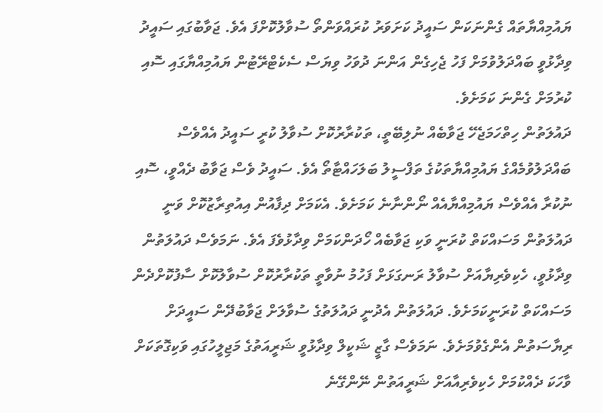ޔައުމިއްޔާތައް ގެންނަކަން ސައީދު ކަށަވަރު ކުރައްވަންތޯ ސުވާލުކޮށްފަ އެވެ. ޖަވާބުގައި ސައީދު ވިދާޅުވީ ބައްދަލުވުމަށް ފަހު ޖެހިގެން އަންނަ ދުވަހު ވިޔަސް ސެކެޓްރޭޓުން ޔައުމިއްޔާގައި ސޮއި ކުރުމަށް ގެންނަ ކަމަށެވެ.
ދައުލަތުން ހިތްހަމަޖެހޭ ޖަވާބެއް ނުލިބޭތީ، ތަކުރާރުކޮށް ސުވާލު ކުރީ ސައީދު އެއްވެސް ބައްދަލުވުމެއްގެ ޔައުމިއްޔާތަކުގެ ތަފްސީލު ބަލަހައްޓާތޯ އެވެ. ސައީދު ވެސް ޖަވާބު ދެއްވީ، ސޮއި ނުކުރާ އެއްވެސް ޔައުމިއްޔާއެއް ނޯންނާނެ ކަމަށެވެ. އެކަމަށް ދިފާއުން އިއުތިރާޒުކޮށް ވަނީ ދައުލަތުން މަސައްކަތް ކުރަނީ ވަކި ޖަވާބެއް ހޯދަންކަމަށް ވިދާޅުވެފަ އެވެ. ނަމަވެސް ދައުލަތުން ވިދާޅުވީ، ހެކިވެރިޔާއަށް ސުވާލު ރަނގަޅަށް ފަހުމު ނުވާތީ ތަކުރާރުކޮށް ސުވާލުކޮށް ސާފުކޮށްދެން މަސައްކަތް ކުރަނީކަމަށެވެ. ދައުލަތުން އެދުނީ ދައުލަތުގެ ސުވާލަށް ޖަވާބުދޭން ސައީދަށް ރިޔާސަތުން އެންގެވުމަށެވެ. ނަމަވެސް ގާޒީ ޝަކީލް ވިދާޅުވީ ޝަރީއަތުގެ މަޖިލީހުގައި ވަކިގޮތަކަށް ވާހަކަ ދެއްކުމަށް ހެކިވެރިއާއަށް ޝަރީއަތުން ނޭންގޭނެ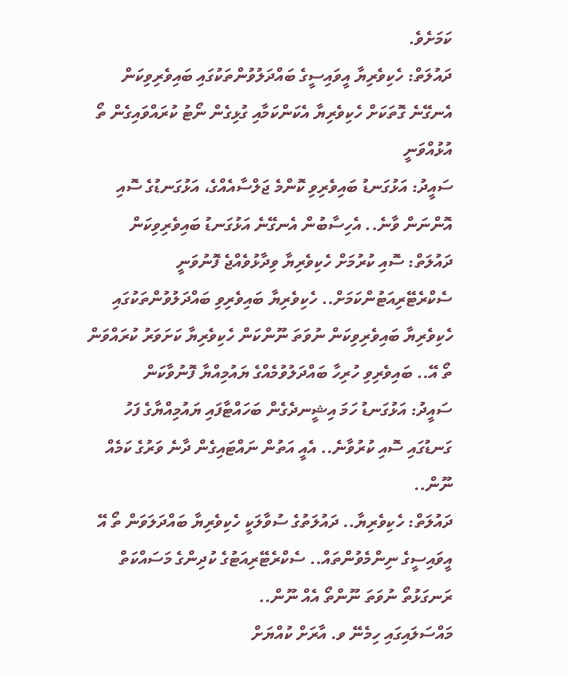ކަމަށެވެ.
ދައުލަތް: ހެކިވެރިޔާ އީވައިސީގެ ބައްދަލުވުންތަކުގައި ބައިވެރިވިކަން އެނގޭނެ ގޮތަކަށް ހެކިވެރިޔާ އެކަންކަމާއި ގުޅިގެން ނޯޓު ކުރައްވައިގެން ތޯ އުޅުއްވަނީ
ސައީދު: އަޅުގަނޑު ބައިވެރިވި ކޮންމެ ޖަލްސާއެއްގެ، އަޅުގަނޑުގެ ސޮއި އޮންނަން ވާނެ.. އެހިސާބުން އެނގޭނެ އަޅުގަނޑު ބައިވެރިވިކަން
ދައުލަތް: ސޮއި ކުރުމަށް ހެކިވެރިޔާ ވިދާޅުވެއްޖެ ފޮނުވަނީ ސެކްރެޓޭރިއަޓުންކަމަށް.. ހެކިވެރިޔާ ބައިވެރިވި ބައްދަލުވުންތަކުގައި ހެކިވެރިޔާ ބައިވެރިވިކަން ނުވަތަ ނޫންކަން ހެކިވެރިޔާ ކަށަވަރު ކުރައްވަން ތޯ އޭ.. ބައިވެރިވި ހުރިހާ ބައްދަލުވުމެއްގެ ޔައުމިއްޔާ ފޮނުވާކަން
ސައީދު: އަޅުގަނޑު ހަމަ އިޝީނދެގެން ބަހައްޓާފައި ޔައުމިއްޔާގެ ފަހު ގަނޑުގައި ސޮއި ކުރުވާނެ.. އެއީ އަތުން ނައްޓައިގެން ދާނެ ވަރުގެ ކަމެއް ނޫން..
ދައުލަތް: ހެކިވެރިޔާ.. ދައުލަތުގެ ސުވާލަކީ ހެކިވެރިޔާ ބައްދަލަވަން ތޯ އޭ އީވައިސީގެ ނިންމެވުންތައް.. ސެކްރެޓޭރިއަޓުގެ ކުދިންގެ މަސައްކަތް ރަނގަޅުތޯ ނުވަތަ ނޫންތޯ އެއް ނޫން..
މައްސަލައިގައި ހިމެނޭ ވ. އާރަށް ކުއްޔަށް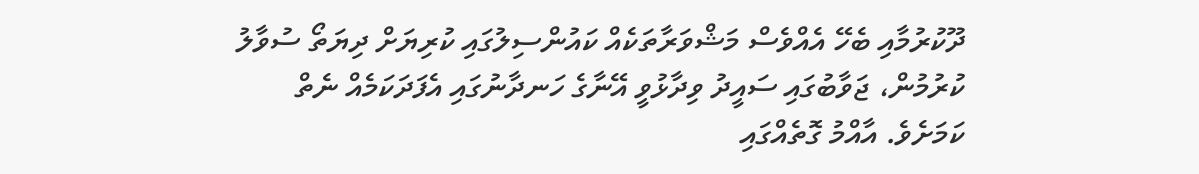ދޫކުރުމާއި ބެހޭ އެއްވެސް މަޝްވަރާތަކެއް ކައުންސިލުގައި ކުރިޔަށް ދިޔަތޯ ސުވާލު ކުރުމުން، ޖަވާބުގައި ސައީދު ވިދާޅުވީ އޭނާގެ ހަނދާނުގައި އެފަދަކަމެއް ނެތް ކަމަށެވެ. އާއްމު ގޮތެއްގައި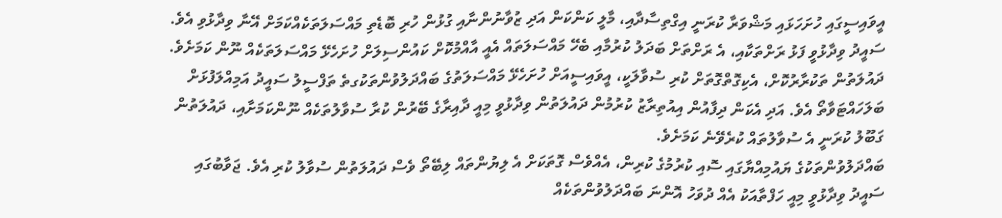އީވައިސީގައި ހުށަހަޅައި މަޝްވަރާ ކުރަނީ އިގްތިސާދާއި، މާލީ ކަންކަން އަދި ޒުވާނުންނާއި ގުޅުން ހުރި ބޮޑެތި މައްސަލަތަކެއްކަމަށް އޭނާ ވިދާޅުވި އެވެ. ސައީދު ވިދާޅުވީ ފަޅު ރަށްތަކާއި، އެ ރަށްތަށް ބަދަލު ކުރުމާއި ބެހޭ މައްސަލަތައް އެއީ އާއްމުކޮށް ކައުންސިލަށް ހުށަހެޅޭ މައްސަލަތަކެއް ނޫން ކަމަށެވެ.
ދައުލަތުން ތަކުރާރުކޮށް، އެކިގޮތްގޮތަށް ކުރި ސުވާލަކީ، އީވައިސީއަށް ހުށަހެޅޭ މައްސަލަތުގެ ބައްދަލުވުންތަކުގތެ ތަފްސީލު ސައީދު އަމިއްލަފުޅަށް ބަލަހައްޓަވާތޯ އެވެ. އަދި އެކަން ދިފާއުން އިއުތިރާޒު ކުރުމުން ދައުލަތުން ވިދާޅުވީ މިއީ ދާއިރާގެ ބޭރުން ކުރާ ސުވާލުތަކެއް ނޫންކަމަށާއި، ދައުލަތުން ގަބޫލު ކުރަނީ އެ ސުވާލުތައް ކުރެވޭނެ ކަމަށެވެ.
ބައްދަލުވުންތަކުގެ ޔައުމިއްޔާގައި ސޮއި ކުރުމުގެ ކުރިން، އެއްވެސް ގޮތަކަށް އެ ލިޔުންތައް ލިބޭތޯ ވެސް ދައުލަތުން ސުވާލު ކުރި އެވެ. ޖަވާބުގައި ސައީދު ވިދާޅުވީ މިއީ ހަފްތާއަކު އެއް ދުވަހު އޮންނަ ބައްދަލުވުންތަކެއް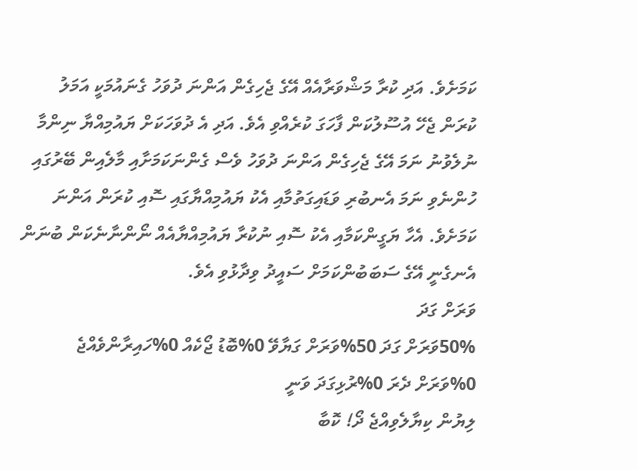ކަމަށެވެ. އަދި ކުރާ މަޝްވަރާއެއް އޭގެ ޖެހިގެން އަންނަ ދުވަހު ގެނައުމަކީ އަމަލު ކުރަން ޖެހޭ އުސޫލުކަން ފާހަގަ ކުރެއްވި އެވެ. އަދި އެ ދުވަހަކަށް ޔައުމިއްޔާ ނިންމާ ނުލެވުނު ނަމަ އޭގެ ޖެހިގެން އަންނަ ދުވަހު ވެސް ގެންނަކަމަށާއި މާލެއިން ބޭރުގައި ހުންނެވި ނަމަ އެނބުރި ވަޑައިގަތުމާއި އެކު ޔައުމިއްޔާގައި ސޮއި ކުރަން އަންނަ ކަމަށެވެ. އެހާ ޔަގީންކަމާއި އެކު ސޮއި ނުކުރާ ޔައުމިއްޔާއެއް ނޯންނާނެކަން ބުނަން އެނގެނީ އޭގެ ސަބަބުންކަމަށް ސައީދު ވިދާޅުވި އެވެ.
ވަރަށް ގަދަ
50%ވަރަށް ގަދަ 50%ވަރަށް ގަޔާވޭ 0%ބޮޑު ޖޯކެއް 0%ހައިރާންވެއްޖެ 0%ވަރަށް ދެރަ 0%ރުޅިގަދަ ވަނީ
ލިޔުން ކިޔާލެވިއްޖެ ދޯ! ކޮބާ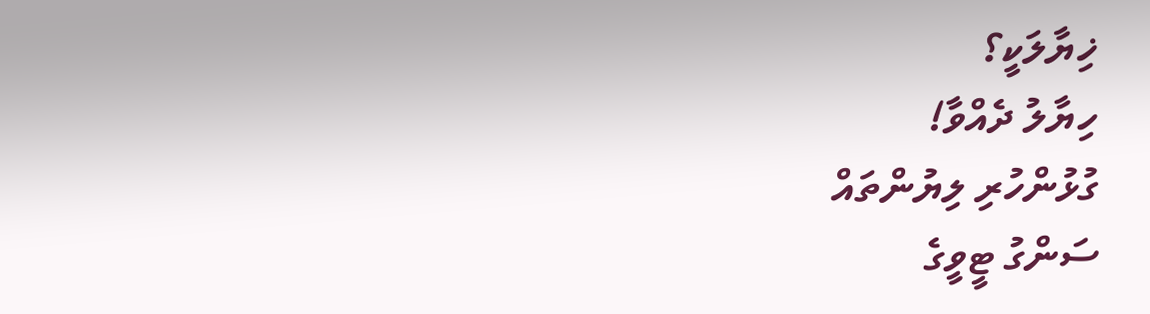ޚިޔާލަކީ؟
ހިޔާލު ދެއްވާ!
ގުޅުންހުރި ލިޔުންތައް
ސަންގު ޓީވީގެ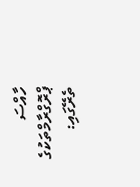ހާއްސަ ޕްރޮގްރާމްތަކުގެ ތެރޭގައި: